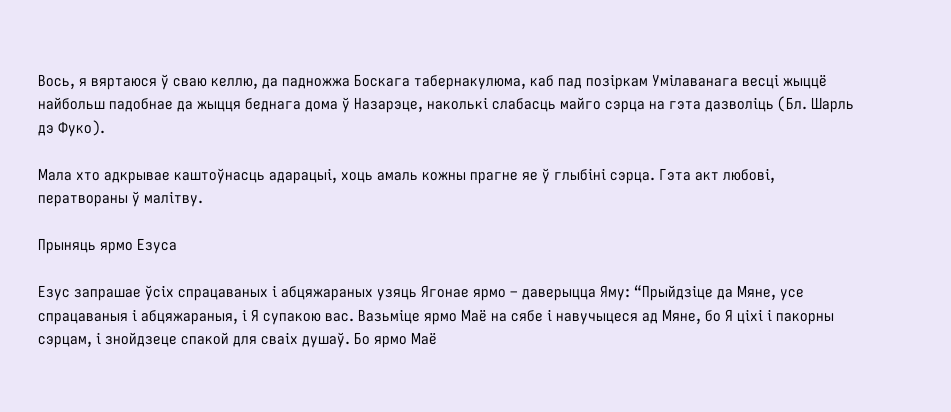Вось, я вяртаюся ў сваю келлю, да падножжа Боскага табернакулюма, каб пад позіркам Умілаванага весці жыццё найбольш падобнае да жыцця беднага дома ў Назарэце, наколькі слабасць майго сэрца на гэта дазволіць (Бл. Шарль дэ Фуко).

Мала хто адкрывае каштоўнасць адарацыі, хоць амаль кожны прагне яе ў глыбіні сэрца. Гэта акт любові, ператвораны ў малітву.

Прыняць ярмо Езуса

Езус запрашае ўсіх спрацаваных і абцяжараных узяць Ягонае ярмо – даверыцца Яму: “Прыйдзіце да Мяне, усе спрацаваныя і абцяжараныя, і Я супакою вас. Вазьміце ярмо Маё на сябе і навучыцеся ад Мяне, бо Я ціхі і пакорны сэрцам, і знойдзеце спакой для сваіх душаў. Бо ярмо Маё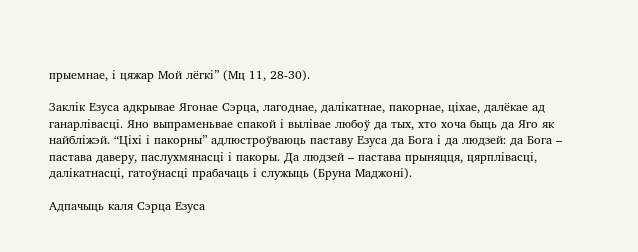прыемнае, і цяжар Мой лёгкі” (Мц 11, 28-30).

Заклік Езуса адкрывае Ягонае Сэрца, лагоднае, далікатнае, пакорнае, ціхае, далёкае ад ганарлівасці. Яно выпраменьвае спакой і вылівае любоў да тых, хто хоча быць да Яго як найбліжэй. “Ціхі і пакорны” адлюстроўваюць паставу Езуса да Бога і да людзей: да Бога – пастава даверу, паслухмянасці і пакоры. Да людзей – пастава прыняцця, цярплівасці, далікатнасці, гатоўнасці прабачаць і служыць (Бруна Маджоні).

Адпачыць каля Сэрца Езуса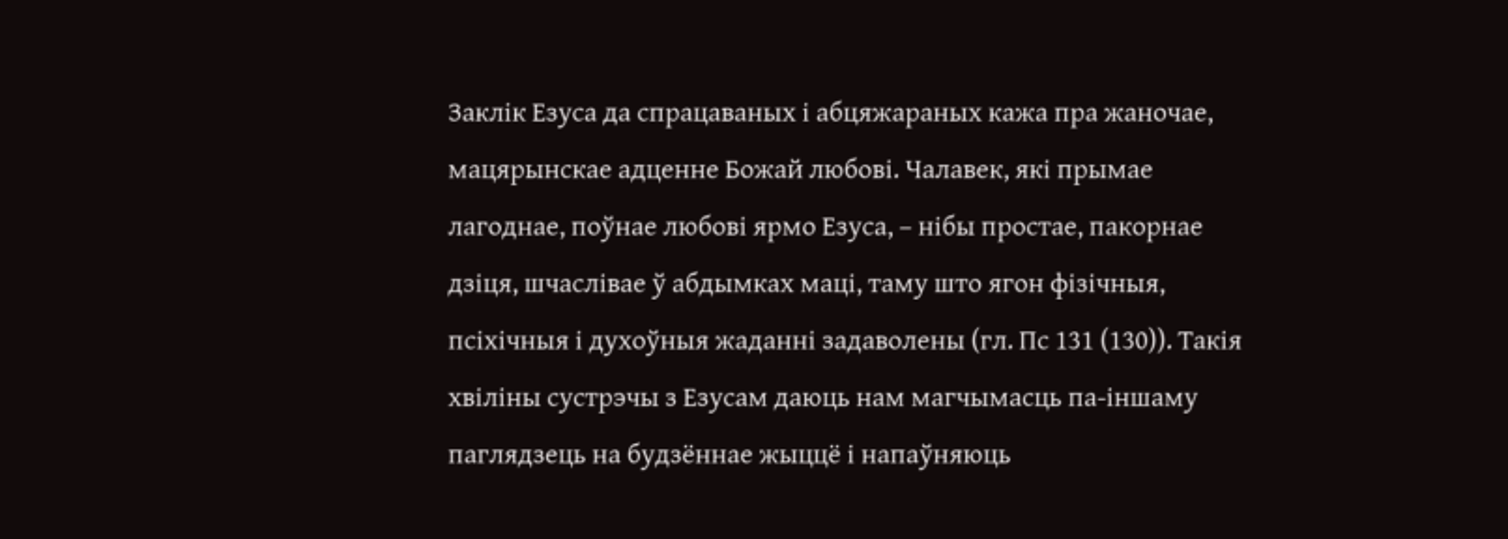Заклік Езуса да спрацаваных і абцяжараных кажа пра жаночае, мацярынскае адценне Божай любові. Чалавек, які прымае лагоднае, поўнае любові ярмо Езуса, – нібы простае, пакорнае дзіця, шчаслівае ў абдымках маці, таму што ягон фізічныя, псіхічныя і духоўныя жаданні задаволены (гл. Пс 131 (130)). Такія хвіліны сустрэчы з Езусам даюць нам магчымасць па-іншаму паглядзець на будзённае жыццё і напаўняюць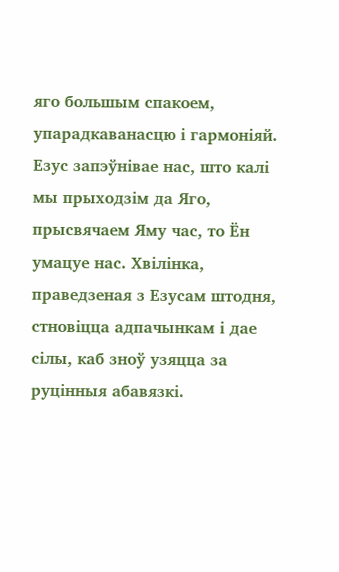яго большым спакоем, упарадкаванасцю і гармоніяй. Езус запэўнівае нас, што калі мы прыходзім да Яго, прысвячаем Яму час, то Ён умацуе нас. Хвілінка, праведзеная з Езусам штодня, стновіцца адпачынкам і дае сілы, каб зноў узяцца за руцінныя абавязкі.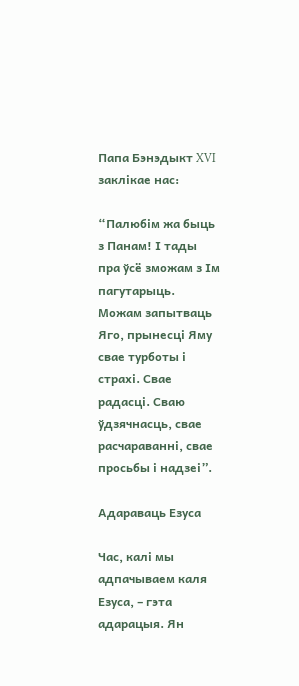Папа Бэнэдыкт XVI заклікае нас:

“Палюбім жа быць з Панам! І тады пра ўсё зможам з Ім пагутарыць. Можам запытваць Яго, прынесці Яму свае турботы і страхі. Свае радасці. Сваю ўдзячнасць, свае расчараванні, свае просьбы і надзеі”.

Адараваць Езуса

Час, калі мы адпачываем каля Езуса, – гэта адарацыя. Ян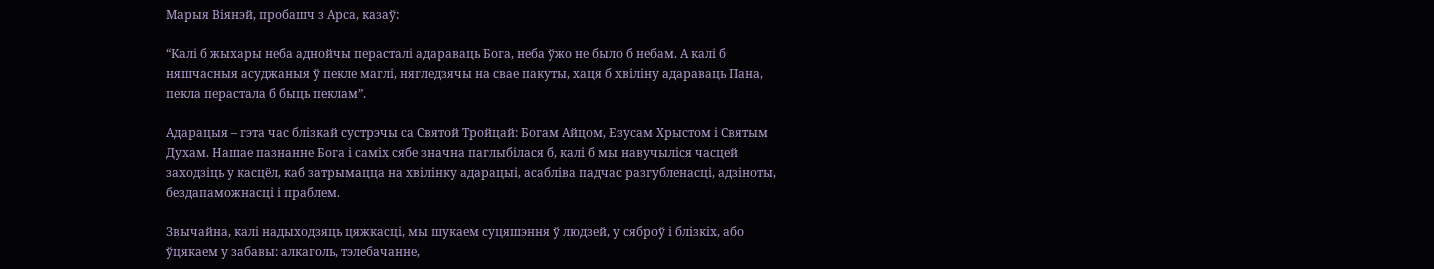Марыя Віянэй, пробашч з Арса, казаў:

“Калі б жыхары неба аднойчы перасталі адараваць Бога, неба ўжо не было б небам. А калі б няшчасныя асуджаныя ў пекле маглі, нягледзячы на свае пакуты, хаця б хвіліну адараваць Пана, пекла перастала б быць пеклам”.

Адарацыя – гэта час блізкай сустрэчы са Святой Тройцай: Богам Айцом, Езусам Хрыстом і Святым Духам. Нашае пазнанне Бога і саміх сябе значна паглыбілася б, калі б мы навучыліся часцей заходзіць у касцёл, каб затрымацца на хвілінку адарацыі, асабліва падчас разгубленасці, адзіноты, бездапаможнасці і праблем.

Звычайна, калі надыходзяць цяжкасці, мы шукаем суцяшэння ў людзей, у сяброў і блізкіх, або ўцякаем у забавы: алкаголь, тэлебачанне,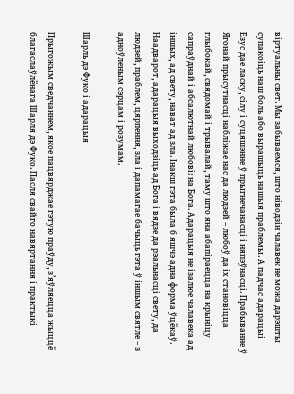віртуальны свет. Мы забываемся, што ніводзін чалавек не можа дарэшты супакоіць наш боль або вырашыць нашыя праблемы. А падчас адарацыі Езус дае ласку, сілу і суцяшэнне ў прыгнечанасці і няпэўнасці. Прабыванне ў Ягонай прысутнасці набліжае нас да людзей – любоў да іх становіцца глыбокай, свядомай і трывалай, таму што яна абапіраецца на крыніцу сапраўднай і абсалютнай любові: на Бога. Адарацыя не ізалюе чалавека ад іншых, ад свету, нават ад зла. Інакш гэта была б яшчэ адна форма ўцёкаў. Наадварот, адарацыя выходзіць ад Бога і вядзе да рэальнасці свету, да людзей, праблем, цярпення, зла і дапамагае бачыць гэта ў іншым святле – з адноўленым сэрцам і розумам.

Шарль дэ Фуко і адарацыя

Прыгожым сведчаннем, якое пацвярджае гэтую праўду, з’яўляецца жыццё благаслаўлёнага Шарля дэ Фуко. Пасля свайго навяртання і практыкі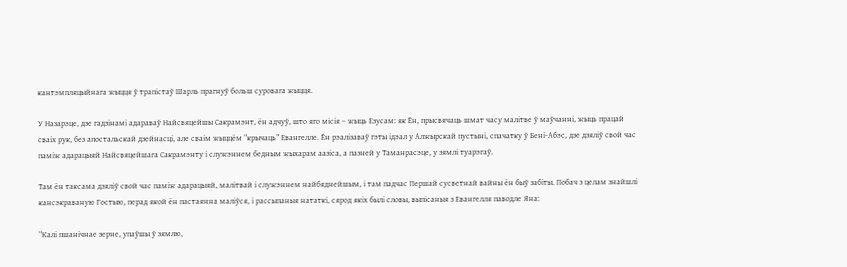кантэмпляцыйнага жыцця ў трапістаў Шарль прагнуў больш суровага жыцця.

У Назарэце, дзе гадзінамі адараваў Найсвяцейшы Сакрамэнт, ён адчуў, што яго місія – жыць Езусам: як Ён, прысвячаць шмат часу малітве ў маўчанні, жыць працай сваіх рук, без апостальскай дзейнасці, але сваім жыццём “крычаць” Евангелле. Ён рэалізаваў гэты ідэал у Алжырскай пустыні, спачатку ў Бені-Абэс, дзе дзяліў свой час паміж адарацыяй Найсвяцейшага Сакрамэнту і служэннем бедным жыхарам аазіса, а пазней у Таманрасэце, у зямлі туарэгаў.

Там ён таксама дзяліў свой час паміж адарацыяй, малітвай і служэннем найбяднейшым, і там падчас Першай сусветнай вайны ён быў забіты. Побач з целам знайшлі кансэкраваную Гостыю, перад якой ён пастаянна маліўся, і рассыпаныя нататкі, сярод якіх былі словы, выпісаныя з Евангелля паводле Яна:

“Калі пшанічнае зерне, упаўшы ў зямлю,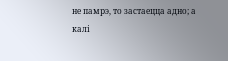не памрэ, то застаецца адно; а калі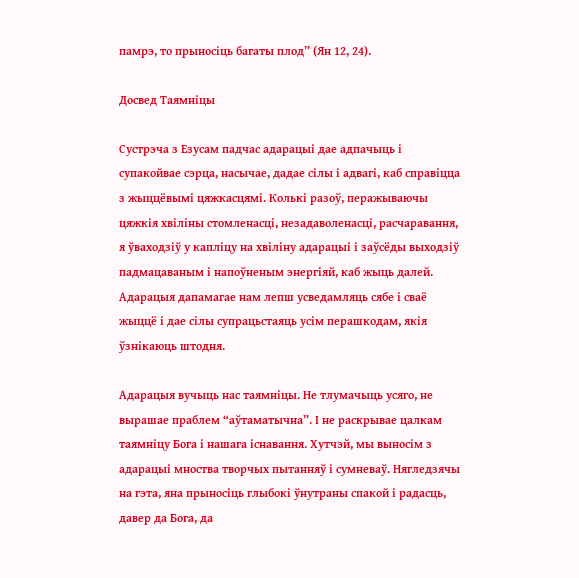памрэ, то прыносіць багаты плод” (Ян 12, 24).

Досвед Таямніцы

Сустрэча з Езусам падчас адарацыі дае адпачыць і супакойвае сэрца, насычае, дадае сілы і адвагі, каб справіцца з жыццёвымі цяжкасцямі. Колькі разоў, перажываючы цяжкія хвіліны стомленасці, незадаволенасці, расчаравання, я ўваходзіў у капліцу на хвіліну адарацыі і заўсёды выходзіў падмацаваным і напоўненым энергіяй, каб жыць далей. Адарацыя дапамагае нам лепш усведамляць сябе і сваё жыццё і дае сілы супрацьстаяць усім перашкодам, якія ўзнікаюць штодня.

Адарацыя вучыць нас таямніцы. Не тлумачыць усяго, не вырашае праблем “аўтаматычна”. І не раскрывае цалкам таямніцу Бога і нашага існавання. Хутчэй, мы выносім з адарацыі мноства творчых пытанняў і сумневаў. Нягледзячы на гэта, яна прыносіць глыбокі ўнутраны спакой і радасць, давер да Бога, да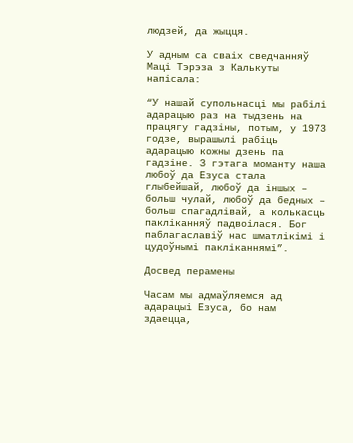людзей, да жыцця.

У адным са сваіх сведчанняў Маці Тэрэза з Калькуты напісала:

“У нашай супольнасці мы рабілі адарацыю раз на тыдзень на працягу гадзіны, потым, у 1973 годзе, вырашылі рабіць адарацыю кожны дзень па гадзіне. З гэтага моманту наша любоў да Езуса стала глыбейшай, любоў да іншых – больш чулай, любоў да бедных – больш спагадлівай, а колькасць пакліканняў падвоілася. Бог паблагаславіў нас шматлікімі і цудоўнымі пакліканнямі”.

Досвед перамены

Часам мы адмаўляемся ад адарацыі Езуса, бо нам здаецца,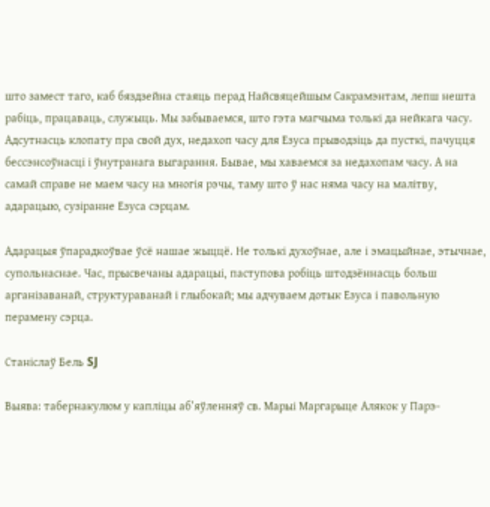што замест таго, каб бяздзейна стаяць перад Найсвяцейшым Сакрамэнтам, лепш нешта рабіць, працаваць, служыць. Мы забываемся, што гэта магчыма толькі да нейкага часу. Адсутнасць клопату пра свой дух, недахоп часу для Езуса прыводзіць да пусткі, пачуцця бессэнсоўнасці і ўнутранага выгарання. Бывае, мы хаваемся за недахопам часу. А на самай справе не маем часу на многія рэчы, таму што ў нас няма часу на малітву, адарацыю, сузіранне Езуса сэрцам.

Адарацыя ўпарадкоўвае ўсё нашае жыццё. Не толькі духоўнае, але і эмацыйнае, этычнае, супольнаснае. Час, прысвечаны адарацыі, паступова робіць штодзённасць больш арганізаванай, структураванай і глыбокай; мы адчуваем дотык Езуса і павольную перамену сэрца.

Станіслаў Бель SJ

Выява: табернакулюм у капліцы аб’яўленняў св. Марыі Маргарыце Алякок у Парэ-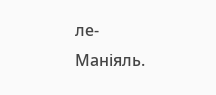ле-Маніяль.